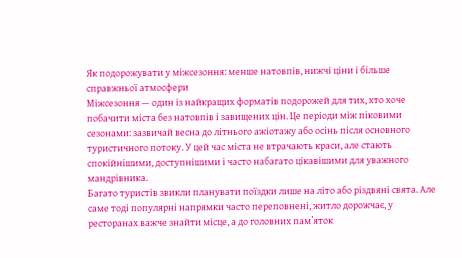Як подорожувати у міжсезоння: менше натовпів, нижчі ціни і більше справжньої атмосфери
Міжсезоння — один із найкращих форматів подорожей для тих, хто хоче побачити міста без натовпів і завищених цін. Це періоди між піковими сезонами: зазвичай весна до літнього ажіотажу або осінь після основного туристичного потоку. У цей час міста не втрачають краси, але стають спокійнішими, доступнішими і часто набагато цікавішими для уважного мандрівника.
Багато туристів звикли планувати поїздки лише на літо або різдвяні свята. Але саме тоді популярні напрямки часто переповнені, житло дорожчає, у ресторанах важче знайти місце, а до головних пам’яток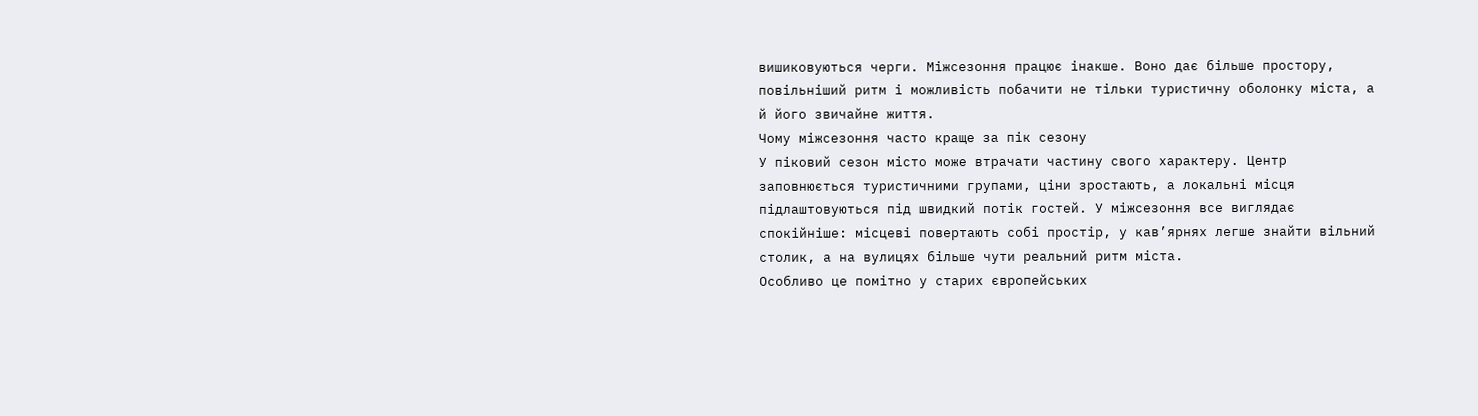вишиковуються черги. Міжсезоння працює інакше. Воно дає більше простору, повільніший ритм і можливість побачити не тільки туристичну оболонку міста, а й його звичайне життя.
Чому міжсезоння часто краще за пік сезону
У піковий сезон місто може втрачати частину свого характеру. Центр заповнюється туристичними групами, ціни зростають, а локальні місця підлаштовуються під швидкий потік гостей. У міжсезоння все виглядає спокійніше: місцеві повертають собі простір, у кав’ярнях легше знайти вільний столик, а на вулицях більше чути реальний ритм міста.
Особливо це помітно у старих європейських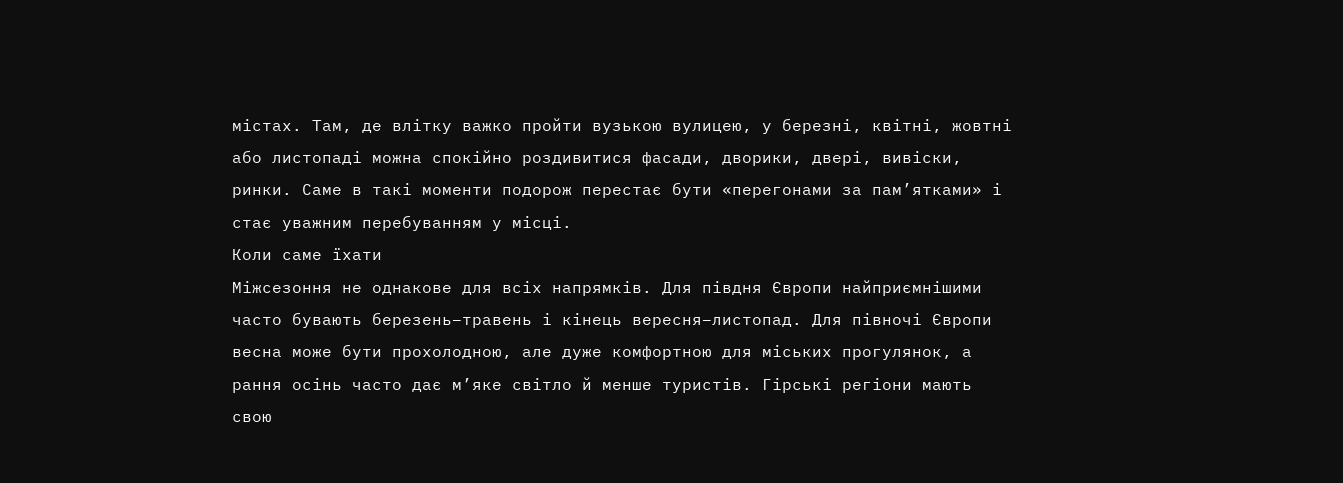містах. Там, де влітку важко пройти вузькою вулицею, у березні, квітні, жовтні або листопаді можна спокійно роздивитися фасади, дворики, двері, вивіски, ринки. Саме в такі моменти подорож перестає бути «перегонами за пам’ятками» і стає уважним перебуванням у місці.
Коли саме їхати
Міжсезоння не однакове для всіх напрямків. Для півдня Європи найприємнішими часто бувають березень–травень і кінець вересня–листопад. Для півночі Європи весна може бути прохолодною, але дуже комфортною для міських прогулянок, а рання осінь часто дає м’яке світло й менше туристів. Гірські регіони мають свою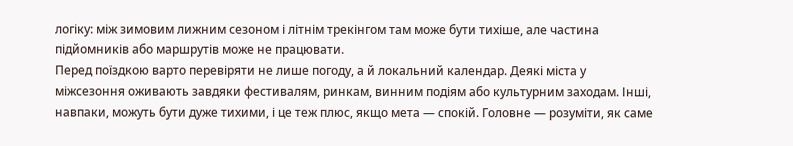логіку: між зимовим лижним сезоном і літнім трекінгом там може бути тихіше, але частина підйомників або маршрутів може не працювати.
Перед поїздкою варто перевіряти не лише погоду, а й локальний календар. Деякі міста у міжсезоння оживають завдяки фестивалям, ринкам, винним подіям або культурним заходам. Інші, навпаки, можуть бути дуже тихими, і це теж плюс, якщо мета — спокій. Головне — розуміти, як саме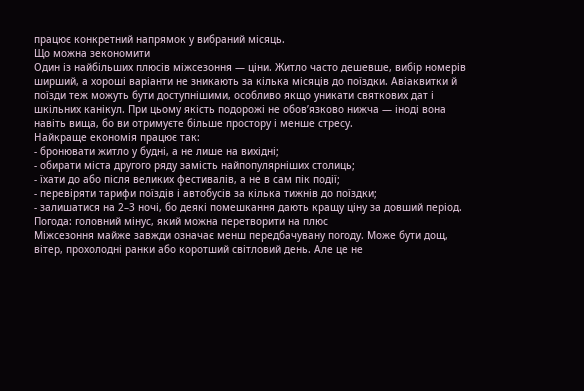працює конкретний напрямок у вибраний місяць.
Що можна зекономити
Один із найбільших плюсів міжсезоння — ціни. Житло часто дешевше, вибір номерів ширший, а хороші варіанти не зникають за кілька місяців до поїздки. Авіаквитки й поїзди теж можуть бути доступнішими, особливо якщо уникати святкових дат і шкільних канікул. При цьому якість подорожі не обов’язково нижча — іноді вона навіть вища, бо ви отримуєте більше простору і менше стресу.
Найкраще економія працює так:
- бронювати житло у будні, а не лише на вихідні;
- обирати міста другого ряду замість найпопулярніших столиць;
- їхати до або після великих фестивалів, а не в сам пік події;
- перевіряти тарифи поїздів і автобусів за кілька тижнів до поїздки;
- залишатися на 2–3 ночі, бо деякі помешкання дають кращу ціну за довший період.
Погода: головний мінус, який можна перетворити на плюс
Міжсезоння майже завжди означає менш передбачувану погоду. Може бути дощ, вітер, прохолодні ранки або коротший світловий день. Але це не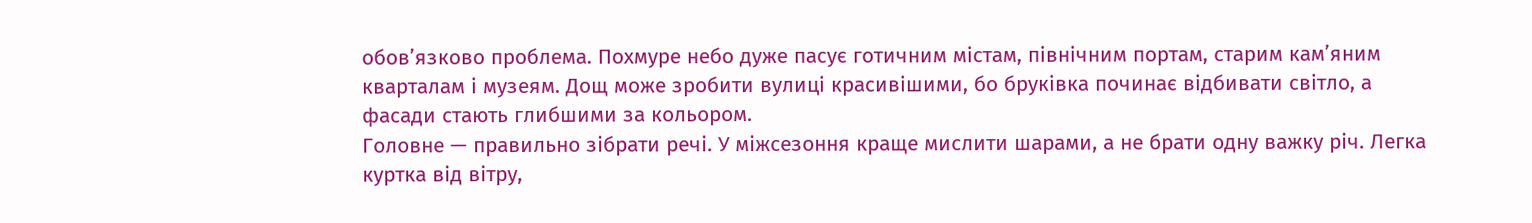обов’язково проблема. Похмуре небо дуже пасує готичним містам, північним портам, старим кам’яним кварталам і музеям. Дощ може зробити вулиці красивішими, бо бруківка починає відбивати світло, а фасади стають глибшими за кольором.
Головне — правильно зібрати речі. У міжсезоння краще мислити шарами, а не брати одну важку річ. Легка куртка від вітру,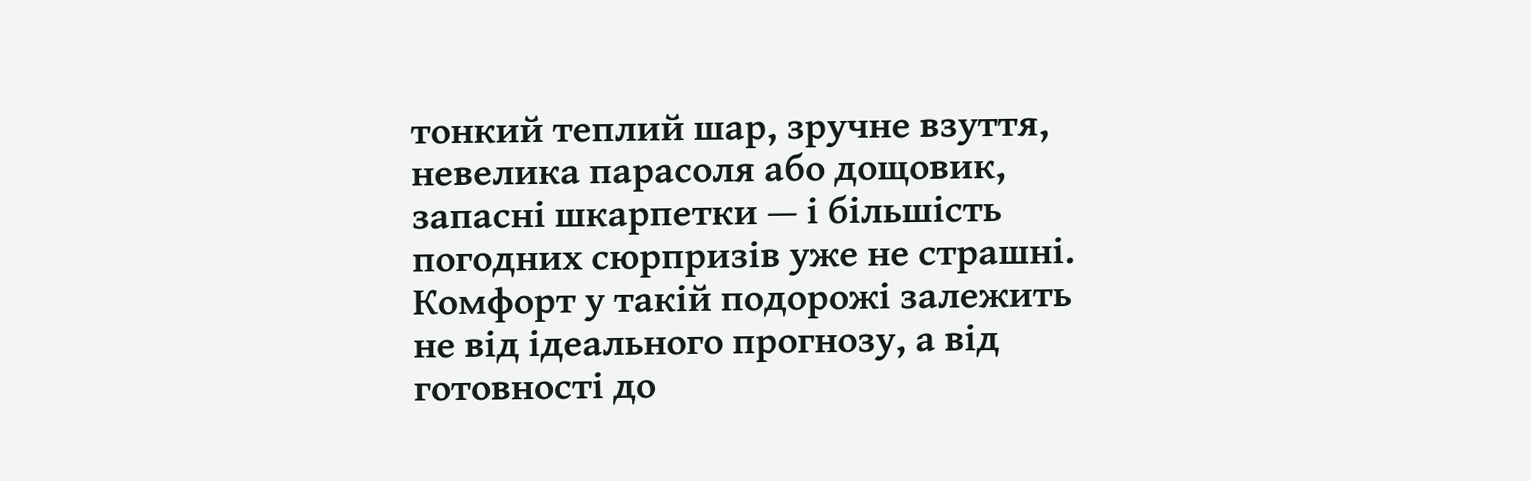тонкий теплий шар, зручне взуття, невелика парасоля або дощовик, запасні шкарпетки — і більшість погодних сюрпризів уже не страшні. Комфорт у такій подорожі залежить не від ідеального прогнозу, а від готовності до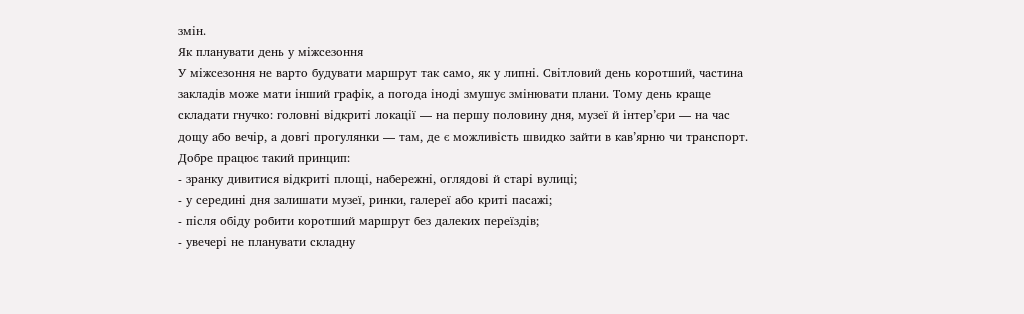змін.
Як планувати день у міжсезоння
У міжсезоння не варто будувати маршрут так само, як у липні. Світловий день коротший, частина закладів може мати інший графік, а погода іноді змушує змінювати плани. Тому день краще складати гнучко: головні відкриті локації — на першу половину дня, музеї й інтер’єри — на час дощу або вечір, а довгі прогулянки — там, де є можливість швидко зайти в кав’ярню чи транспорт.
Добре працює такий принцип:
- зранку дивитися відкриті площі, набережні, оглядові й старі вулиці;
- у середині дня залишати музеї, ринки, галереї або криті пасажі;
- після обіду робити коротший маршрут без далеких переїздів;
- увечері не планувати складну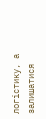логістику, а залишатися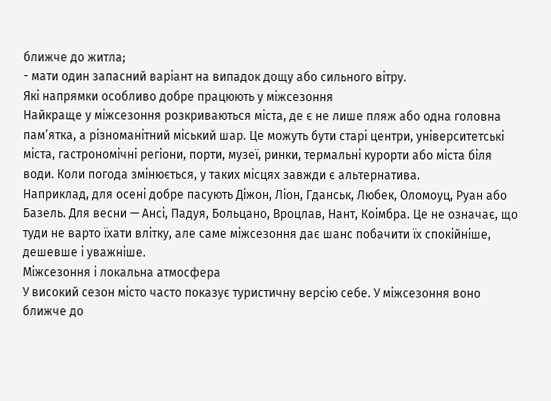ближче до житла;
- мати один запасний варіант на випадок дощу або сильного вітру.
Які напрямки особливо добре працюють у міжсезоння
Найкраще у міжсезоння розкриваються міста, де є не лише пляж або одна головна пам’ятка, а різноманітний міський шар. Це можуть бути старі центри, університетські міста, гастрономічні регіони, порти, музеї, ринки, термальні курорти або міста біля води. Коли погода змінюється, у таких місцях завжди є альтернатива.
Наприклад, для осені добре пасують Діжон, Ліон, Гданськ, Любек, Оломоуц, Руан або Базель. Для весни — Ансі, Падуя, Больцано, Вроцлав, Нант, Коімбра. Це не означає, що туди не варто їхати влітку, але саме міжсезоння дає шанс побачити їх спокійніше, дешевше і уважніше.
Міжсезоння і локальна атмосфера
У високий сезон місто часто показує туристичну версію себе. У міжсезоння воно ближче до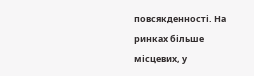повсякденності. На ринках більше місцевих, у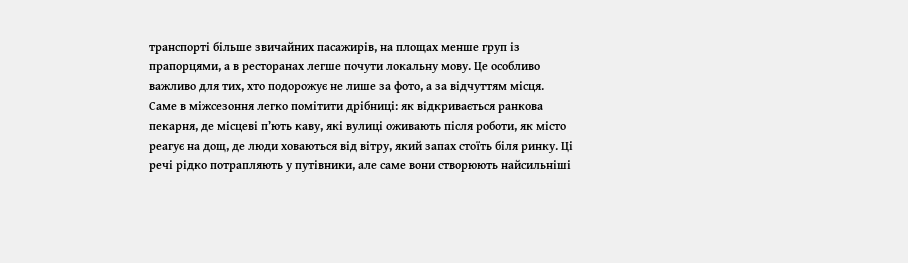транспорті більше звичайних пасажирів, на площах менше груп із прапорцями, а в ресторанах легше почути локальну мову. Це особливо важливо для тих, хто подорожує не лише за фото, а за відчуттям місця.
Саме в міжсезоння легко помітити дрібниці: як відкривається ранкова пекарня, де місцеві п’ють каву, які вулиці оживають після роботи, як місто реагує на дощ, де люди ховаються від вітру, який запах стоїть біля ринку. Ці речі рідко потрапляють у путівники, але саме вони створюють найсильніші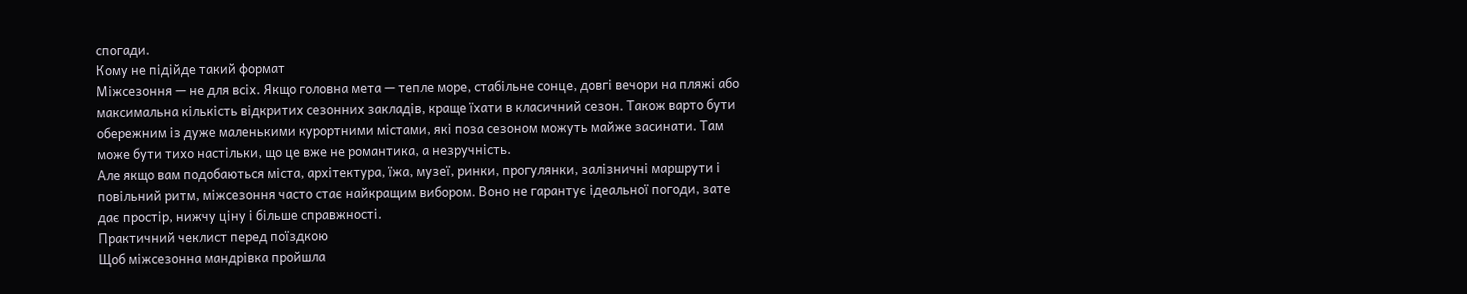спогади.
Кому не підійде такий формат
Міжсезоння — не для всіх. Якщо головна мета — тепле море, стабільне сонце, довгі вечори на пляжі або максимальна кількість відкритих сезонних закладів, краще їхати в класичний сезон. Також варто бути обережним із дуже маленькими курортними містами, які поза сезоном можуть майже засинати. Там може бути тихо настільки, що це вже не романтика, а незручність.
Але якщо вам подобаються міста, архітектура, їжа, музеї, ринки, прогулянки, залізничні маршрути і повільний ритм, міжсезоння часто стає найкращим вибором. Воно не гарантує ідеальної погоди, зате дає простір, нижчу ціну і більше справжності.
Практичний чеклист перед поїздкою
Щоб міжсезонна мандрівка пройшла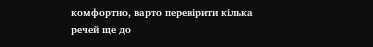комфортно, варто перевірити кілька речей ще до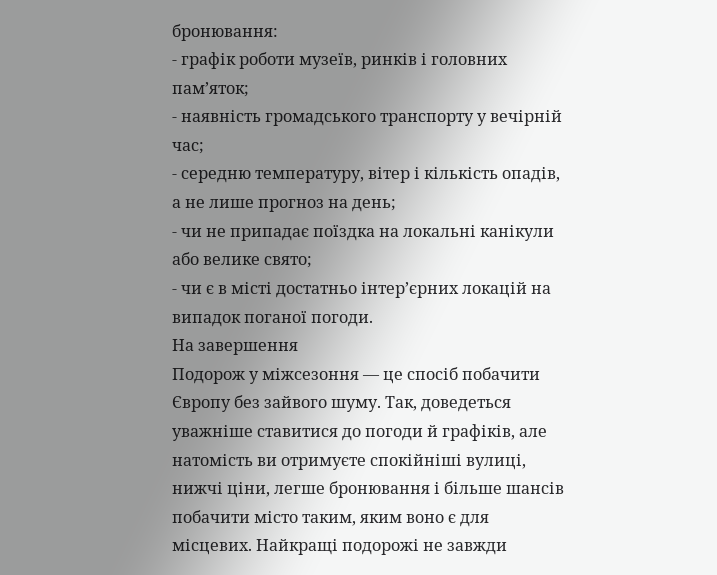бронювання:
- графік роботи музеїв, ринків і головних пам’яток;
- наявність громадського транспорту у вечірній час;
- середню температуру, вітер і кількість опадів, а не лише прогноз на день;
- чи не припадає поїздка на локальні канікули або велике свято;
- чи є в місті достатньо інтер’єрних локацій на випадок поганої погоди.
На завершення
Подорож у міжсезоння — це спосіб побачити Європу без зайвого шуму. Так, доведеться уважніше ставитися до погоди й графіків, але натомість ви отримуєте спокійніші вулиці, нижчі ціни, легше бронювання і більше шансів побачити місто таким, яким воно є для місцевих. Найкращі подорожі не завжди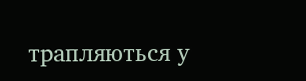трапляються у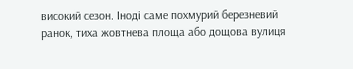високий сезон. Іноді саме похмурий березневий ранок, тиха жовтнева площа або дощова вулиця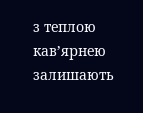з теплою кав’ярнею залишають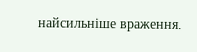найсильніше враження.